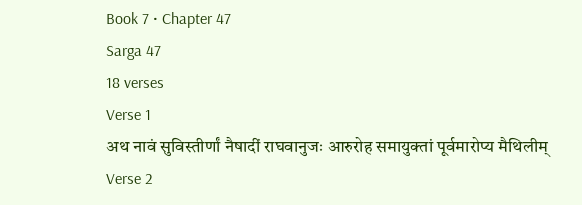Book 7 • Chapter 47
Sarga 47
18 verses
Verse 1
अथ नावं सुविस्तीर्णां नैषादीं राघवानुजः आरुरोह समायुक्तां पूर्वमारोप्य मैथिलीम्
Verse 2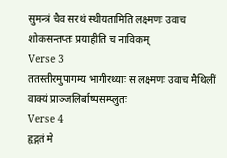सुमन्त्रं चैव सरथं स्थीयतामिति लक्ष्मणः उवाच शोकसन्तप्तः प्रयाहीति च नाविकम्
Verse 3
ततस्तीरमुपागम्य भागीरथ्याः स लक्ष्मणः उवाच मैथिलीं वाक्यं प्राञ्जलिर्बाष्पसम्प्लुतः
Verse 4
हृद्गतं मे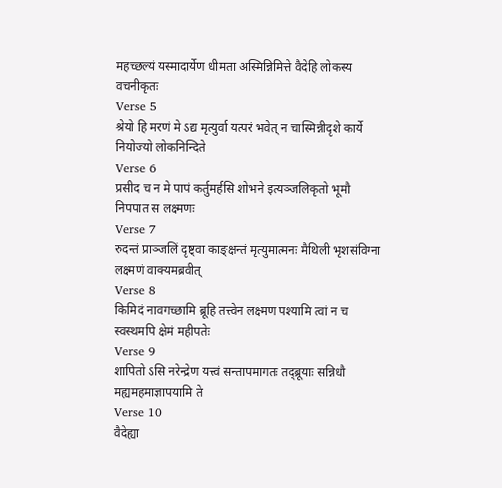महच्छल्यं यस्मादार्येण धीमता अस्मिन्निमित्ते वैदेहि लोकस्य वचनीकृतः
Verse 5
श्रेयो हि मरणं मे ऽद्य मृत्युर्वा यत्परं भवेत् न चास्मिन्नीदृशे कार्ये नियोज्यो लोकनिन्दिते
Verse 6
प्रसीद च न मे पापं कर्तुमर्हसि शोभने इत्यञ्जलिकृतो भूमौ निपपात स लक्ष्मणः
Verse 7
रुदन्तं प्राञ्जलिं दृष्ट्वा काङ्क्षन्तं मृत्युमात्मनः मैथिली भृशसंविग्ना लक्ष्मणं वाक्यमब्रवीत्
Verse 8
किमिदं नावगच्छामि ब्रूहि तत्त्वेन लक्ष्मण पश्यामि त्वां न च स्वस्थमपि क्षेमं महीपतेः
Verse 9
शापितो ऽसि नरेन्द्रेण यत्त्वं सन्तापमागतः तद्ब्रूयाः सन्निधौ मह्यमहमाज्ञापयामि ते
Verse 10
वैदेह्या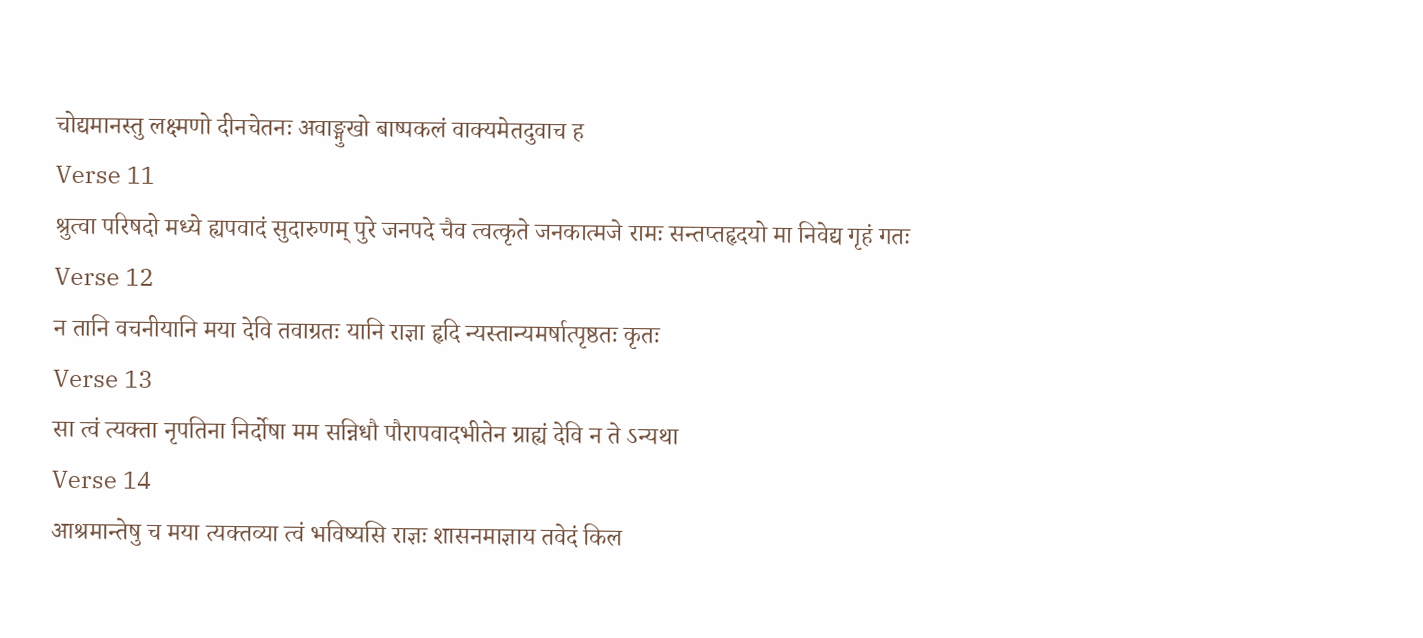चोद्यमानस्तु लक्ष्मणो दीनचेतनः अवाङ्मुखो बाष्पकलं वाक्यमेतदुवाच ह
Verse 11
श्रुत्वा परिषदो मध्ये ह्यपवादं सुदारुणम् पुरे जनपदे चैव त्वत्कृते जनकात्मजे रामः सन्तप्तहृदयो मा निवेद्य गृहं गतः
Verse 12
न तानि वचनीयानि मया देवि तवाग्रतः यानि राज्ञा हृदि न्यस्तान्यमर्षात्पृष्ठतः कृतः
Verse 13
सा त्वं त्यक्ता नृपतिना निर्दोषा मम सन्निधौ पौरापवादभीतेन ग्राह्यं देवि न ते ऽन्यथा
Verse 14
आश्रमान्तेषु च मया त्यक्तव्या त्वं भविष्यसि राज्ञः शासनमाज्ञाय तवेदं किल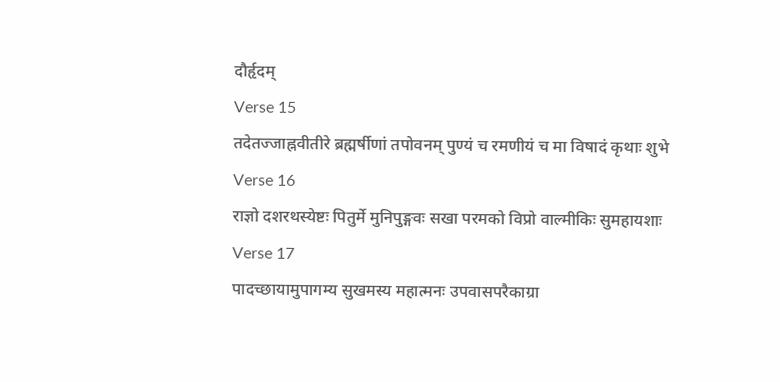दौर्हृदम्
Verse 15
तदेतज्जाह्नवीतीरे ब्रह्मर्षीणां तपोवनम् पुण्यं च रमणीयं च मा विषादं कृथाः शुभे
Verse 16
राज्ञो दशरथस्येष्टः पितुर्मे मुनिपुङ्गवः सखा परमको विप्रो वाल्मीकिः सुमहायशाः
Verse 17
पादच्छायामुपागम्य सुखमस्य महात्मनः उपवासपरैकाग्रा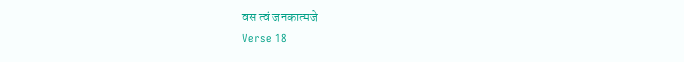वस त्वं जनकात्मजे
Verse 18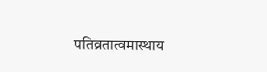पतिव्रतात्वमास्थाय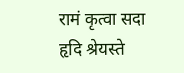रामं कृत्वा सदा हृदि श्रेयस्ते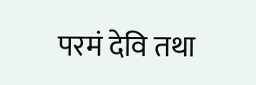परमं देवि तथा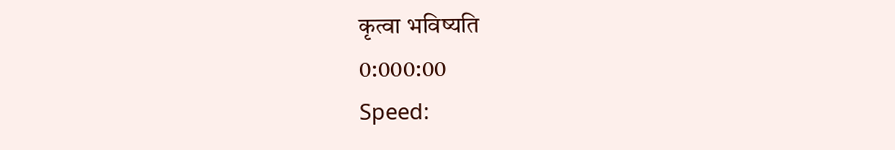कृत्वा भविष्यति
0:000:00
Speed: